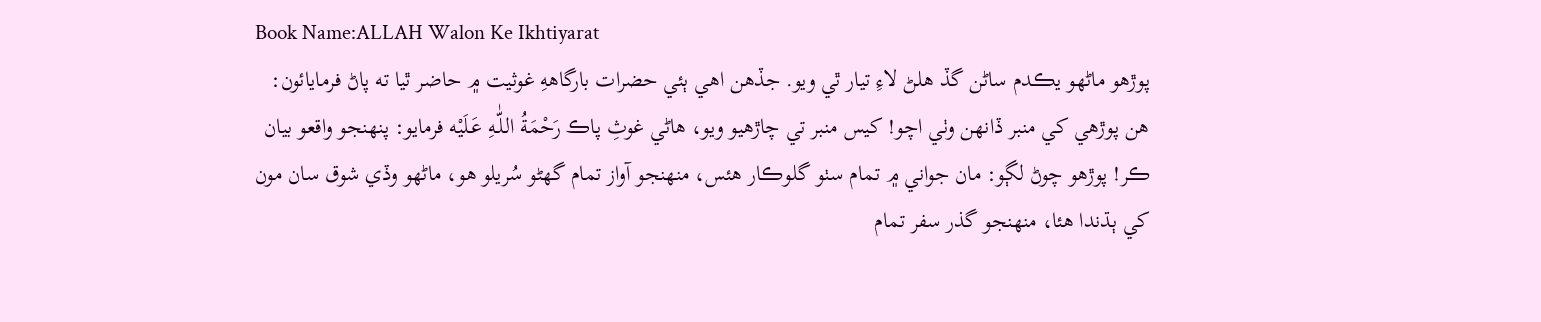Book Name:ALLAH Walon Ke Ikhtiyarat
پوڙهو ماڻهو يڪدم ساڻن گڏ هلڻ لاءِ تيار ٿي ويو. جڏهن اهي ٻئي حضرات بارگاههِ غوثيت ۾ حاضر ٿيا ته پاڻ فرمايائون: هن پوڙهي کي منبر ڏانهن وٺي اچو! کيس منبر تي چاڙهيو ويو، هاڻي غوثِ پاڪ رَحْمَةُ الـلّٰـهِ عَـلَيْه فرمايو: پنهنجو واقعو بيان ڪر! پوڙهو چوڻ لڳو: مان جواني ۾ تمام سٺو گلوڪار هئس، منهنجو آواز تمام گهڻو سُريلو هو، ماڻهو وڏي شوق سان مون کي ٻڌندا هئا، منهنجو گذر سفر تمام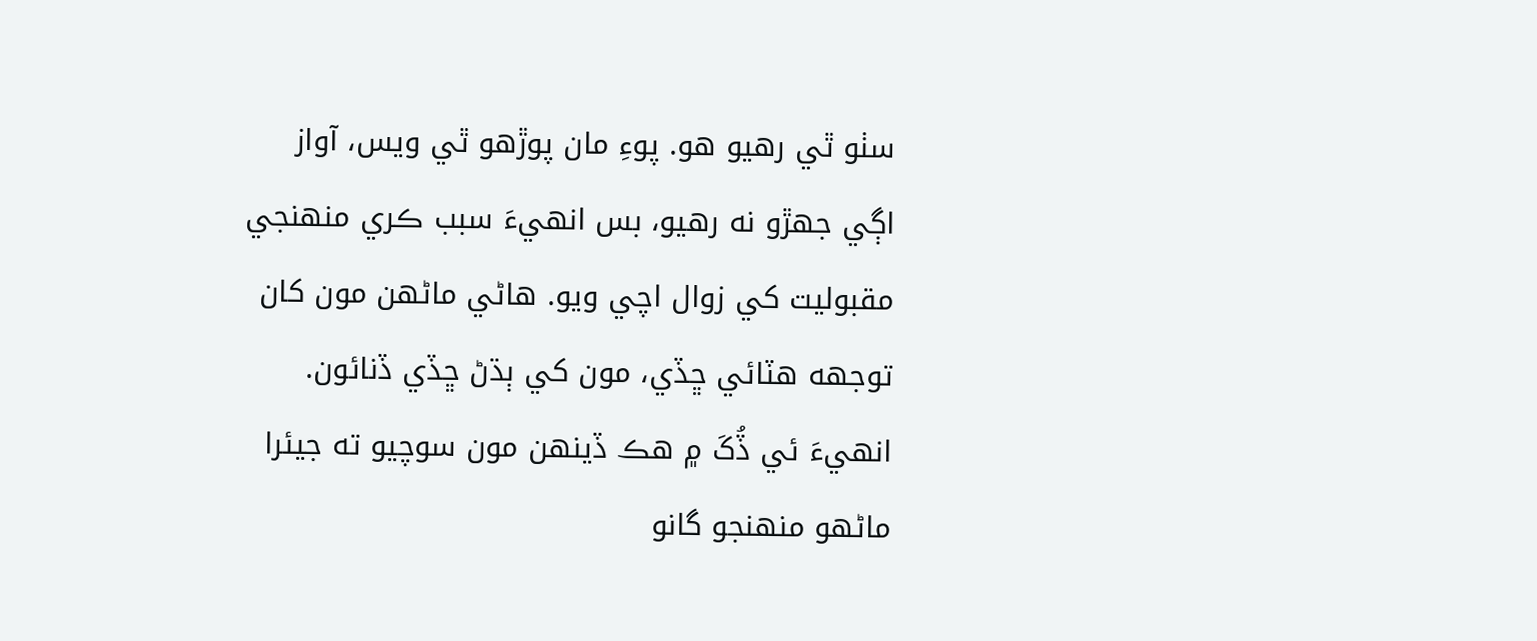سٺو ٿي رهيو هو. پوءِ مان پوڙهو ٿي ويس، آواز اڳي جهڙو نه رهيو، بس انهيءَ سبب ڪري منهنجي مقبوليت کي زوال اچي ويو. هاڻي ماڻهن مون کان توجهه هٽائي ڇڏي، مون کي ٻڌڻ ڇڏي ڏنائون. انهيءَ ئي ڏُکَ ۾ هڪ ڏينهن مون سوچيو ته جيئرا ماڻهو منهنجو گانو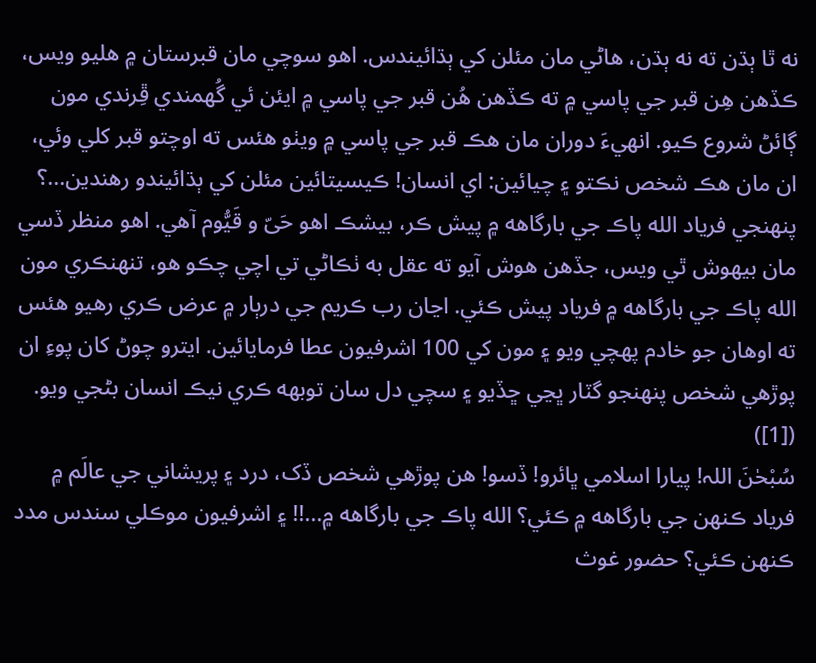نه ٿا ٻڌن ته نه ٻڌن، هاڻي مان مئلن کي ٻڌائيندس. اهو سوچي مان قبرستان ۾ هليو ويس، ڪڏهن هِن قبر جي پاسي ۾ ته ڪڏهن هُن قبر جي پاسي ۾ ايئن ئي گُهمندي ڦِرندي مون ڳائڻ شروع ڪيو. انهيءَ دوران مان هڪ قبر جي پاسي ۾ ويٺو هئس ته اوچتو قبر کلي وئي، ان مان هڪ شخص نڪتو ۽ چيائين: اي انسان! ڪيسيتائين مئلن کي ٻڌائيندو رهندين...؟ پنهنجي فرياد الله پاڪ جي بارگاهه ۾ پيش ڪر، بيشڪ اهو حَیّ و قَیُّوم آهي. اهو منظر ڏسي مان بيهوش ٿي ويس، جڏهن هوش آيو ته عقل به ٺڪاڻي تي اچي چڪو هو، تنهنڪري مون الله پاڪ جي بارگاهه ۾ فرياد پيش ڪئي. اڃان رب ڪريم جي درٻار ۾ عرض ڪري رهيو هئس ته اوهان جو خادم پهچي ويو ۽ مون کي 100 اشرفيون عطا فرمايائين. ايترو چوڻ کان پوءِ ان پوڙهي شخص پنهنجو گٽار ڀڃي ڇڏيو ۽ سچي دل سان توبهه ڪري نيڪ انسان بڻجي ويو. ([1])
سُبْحٰنَ اللہ! پيارا اسلامي ڀائرو! ڏسو! هن پوڙهي شخص ڏک، درد ۽ پريشاني جي عالَم ۾ فرياد ڪنهن جي بارگاهه ۾ ڪئي؟ الله پاڪ جي بارگاهه ۾...!! ۽ اشرفيون موڪلي سندس مدد ڪنهن ڪئي؟ حضور غوث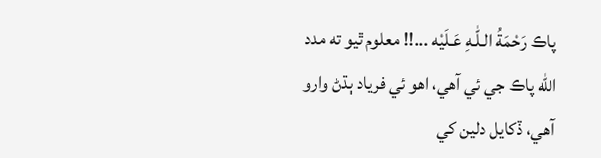پاڪ رَحْمَةُ الـلّٰـهِ عَـلَيْه ...!! معلوم ٿيو ته مدد الله پاڪ جي ئي آهي، اهو ئي فرياد ٻڌڻ وارو آهي، ڏکايل دلين کي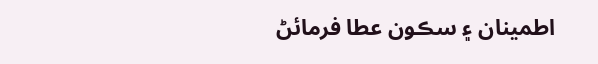اطمينان ۽ سڪون عطا فرمائڻ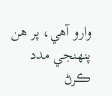وارو آهي، پر هن پنهنجي مدد ڪرڻ